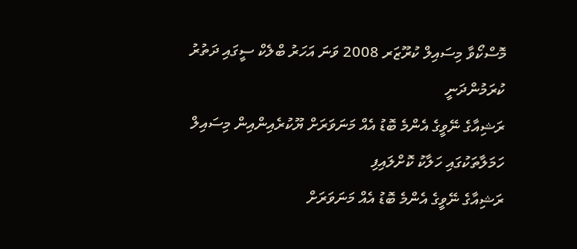މޮސްކޯވާ މިސައިލް ކުރޫޒަރ 2008 ވަނަ އަހަރު ބްލެކް ސީގައި ދަތުރު ކުރަމުންދަނީ
ރަޝިއާގެ ނޭވީގެ އެންމެ ބޮޑު އެއް މަނަވަރަށް ޔޫކުރެއިންއިން މިސައިލް ހަމަލާތަކުގައި ހަލާކު ކޮށްލައިފި
ރަޝިއާގެ ނޭވީގެ އެންމެ ބޮޑު އެއް މަނަވަރަށް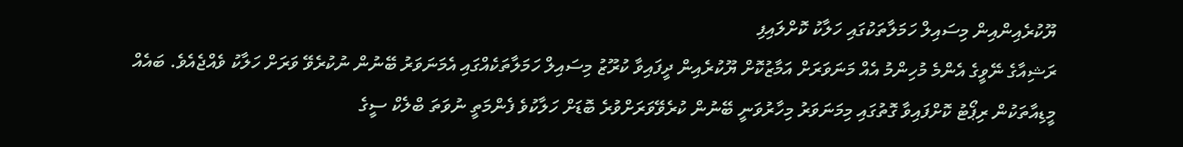ޔޫކުރެއިންއިން މިސައިލް ހަމަލާތަކުގައި ހަލާކު ކޮށްލައިފި
ރަޝިއާގެ ނޭވީގެ އެންމެ މުހިންމު އެއް މަނަވަރަށް އަމާޒުކޮށް ޔޫކުރެއިން ދީފައިވާ ކުރޫޒު މިސައިލް ހަމަލާތަކެއްގައި އެމަނަވަރު ބޭނުން ނުކުރެވޭ ވަރަށް ހަލާކު ވެއްޖެއެވެ. ބައެއް މީޑިއާތަކުން ރިޕޯޓު ކޮށްފައިވާ ގޮތުގައި މިމަނަވަރު މިހާރުވަނީ ބޭނުން ކުރެވޭވަރަށްވުރެ ބޮޑަށް ހަލާކުވެ ފެންމަތީ ނުވަތަ ބްލެކް ސީގެ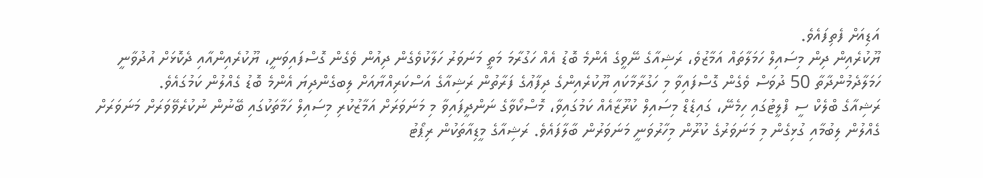އަޑިއަށް ފެތިފައެވެ.
ޔޫކުރެއިން ދިން މިސައިލް ހަމަލާތައް އަމާޒުވެ، ރަޝިއާގެ ނޭވީގެ އެންމެ ބޮޑު އެއް ހަގުރާމަ މަތީ މަނަވަރު ހަލާކުވެގެން ދިއުން ވެގެން ގޮސްފައިވަނީ، ޔޫކުރެއިންއާއި ދެކޮޅަށް އުދުވާނީ ހަމަލާދެމުންދާތާ 50 ދުވަސް ވެގެން ގޮސްފައިވާ މި ހަގުރާމާކައި ޔޫކުރެއިންގެ ދިފާޢުގެ ފަރާތުން ރަޝިއާގެ އަސްކަރިއްޔާއަށް ލިބގެންދިޔަ އެންމެ ބޮޑު ގެއްލުން ކަމުގައެވެ.
ރަޝިއާގެ ބްލެކް ސީ ފްލީޓުގައި ހިމެނޭ، ގައިޑެޑް މިސައިލް ކުރޫޒާއެއް ކަމުގައިވާ، މޮސްކޯވާގެ ނަންދީފައިވާ މި މަނަވަރަށް އަމާޒުކުރި މިސައިލް ހަމާތަކުގައި ބޭނުން ނުކުރެވޭވަރަށް މަނަވަރަށް ގެއްލުން ލިބުމާއި ގުޅިގެން މި މަނަވަރުގެ ކުރޫން މިހާރުވަނީ މަނަވަރުން ބާލާފައެވެ. ރަޝިއާގެ މީޑިއާތަކުން ރިޕޯޓު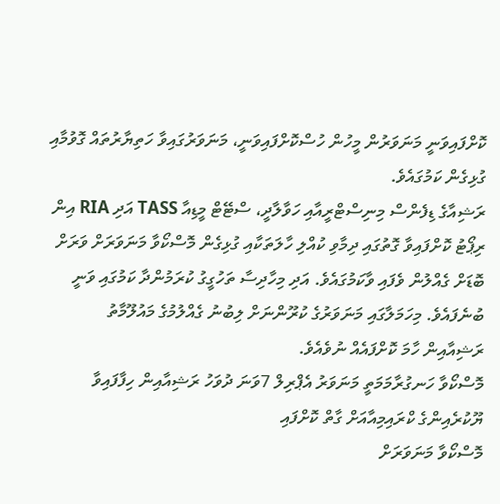ކޮށްފައިވަނީ މަނަވަރުން މީހުން ހުސްކޮށްފައިވަނީ، މަނަވަރުގައިވާ ހަތިޔާރުތައް ގޮވުމާއި ގުޅިގެން ކަމުގައެވެ.
ރަޝިއާގެ ޑިފެންސް މިނިސްޓްރީއާއި ހަވާލާދީ، ސްޓޭޓް މީޑިއާ TASS އަދި RIA އިން ރިޕޯޓު ކޮށްފައިވާ ގޮތުގައި ދިމާވި ކުއްލި ހާލަތަކާއި ގުޅިގެން މޮސްކޯވާ މަނަވަރަށް ވަރަށް ބޮޑަށް ގެއްލުން ވެފައި ވާކަމުގައެވެ. އަދި މިހާދިސާ ތަހުގީގު ކުރަމުންދާ ކަމުގައި ވަނީ ބުނެފައެވެ. މިހަމަލާގައި މަނަވަރުގެ ކުރޫންނަށް ލިބުނު ގެއްލުމުގެ މައުލޫމާތު ރަޝިއާއިން ހާމަ ކޮށްފައެއް ނުވެއެވެ.
މޮސްކޯވާ ހަނގުރާމަމަތީ މަނަވަރު އެޕްރިލް 7ވަނަ ދުވަހު ރަޝިއާއިން ހިފާފައިވާ ޔޫކުރެއިންގެ ކްރައިމިއާއަށް ގާތް ކޮށްފައި
މޮސްކޯވާ މަނަވަރަށް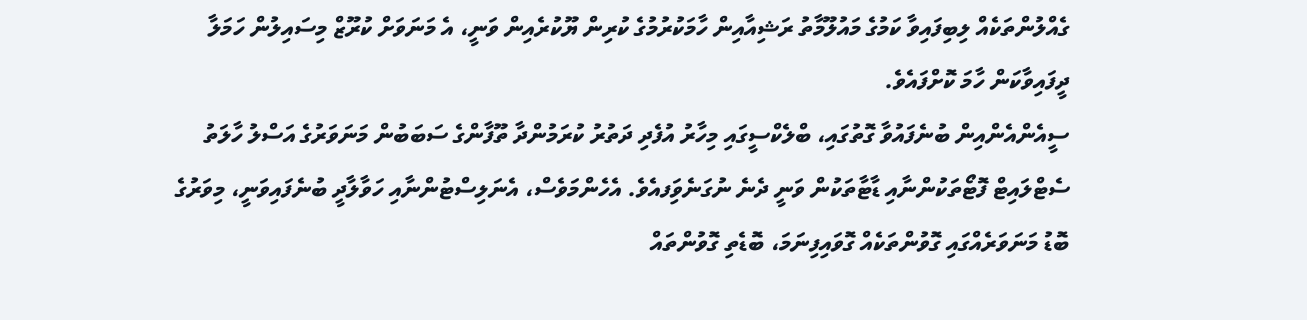ގެއްލުންތަކެއް ލިބިފައިވާ ކަމުގެ މައުލޫމާތު ރަޝިއާއިން ހާމަކުރުމުގެ ކުރިން ޔޫކުރެއިން ވަނީ، އެ މަނަވަށް ކުރޫޒް މިސައިލުން ހަމަލާ ދީފައިވާކަން ހާމަ ކޮށްފައެވެ.
ސީއެންއެންއިން ބުނެފައުވާ ގޮތުގައި، ބްލެކްސީގައި މިހާރު އުފެދި ދަތުރު ކުރަމުންދާ ތޫފާންގެ ސަބަބުން މަނަވަރުގެ އަސްލު ހާލަތު ސެޓްލައިޓް ފޮޓޯތަކުންނާއި ޑާޓާތަކުން ވަނީ ދެނެ ނުގަނެވިަފއެވެ. އެހެންމަވެސް، އެނަލިސްޓުންނާއި ހަވާލާދީ ބުނެފައިވަނީ، މިވަރުގެ ބޮޑު މަނަވަރެއްގައި ގޮވުންތަކެއް ގޮވައިފިނަމަ، ބޮޑެތި ގޮވުންތައް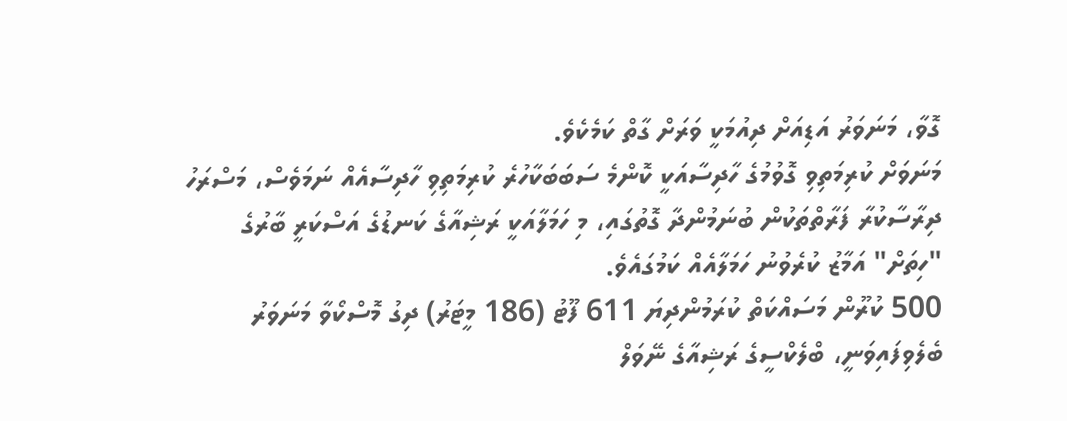ގޮވާ، މަނަވަރު އަޑިއަށް ދިއުމަކީ ވަރަށް ގާތް ކަމެކެވެ.
މަނަވަށް ކުރިމަތިވި ގޮވުމުގެ ހާދިސާއަކީ ކޮންމެ ސަބަބަކާހުރެ ކުރިމަތިވި ހާދިސާއެއް ނަމަވެސް، މަސްރަހު ދިރާސާކުރާ ފަރާތްތަކުން ބުނަމުންދާ ގޮތުގައި، މި ހަމަލާއަކީ ރަޝިއާގެ ކަނޑުގެ އަސްކަރީ ބާރުގެ "ހިތަށް" އަމާޒު ކުރެވުނު ހަމަލާއެއް ކަމުގައެވެ.
500 ކުރޫން މަސައްކަތް ކުރަމުންދިޔަ 611 ފޫޓު (186 މީޓަރު) ދިގު މޮސްކޯވާ މަނަވަރު ބެލެވިފައިވަނީ، ބްލެކްސީގެ ރަޝިއާގެ ނޭވަލް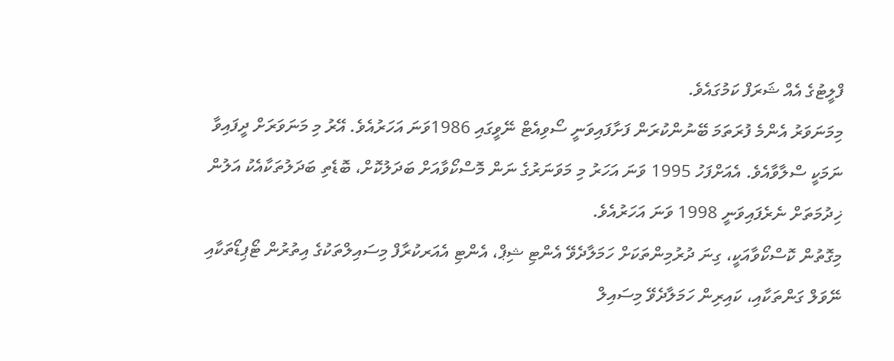ފްލީޓުގެ އެއް ޝަރަފް ކަމުގައެވެ.
މިމަނަވަރު އެންމެ ފުރަތަމަ ބޭނުންކުރަން ފަށާފައިވަނީ ސޯވިއެޓް ނޭވީގައި 1986ވަނަ އަހަރުއެވެ. އޭރު މި މަނަވަރަށް ދީފައިވާ ނަމަކީ ސްލާވާއެވެ. އެއަށްފަހު 1995 ވަނަ އަހަރު މި މަވަނަރުގެ ނަން މޮސްކޯވާއަށް ބަދަލުކޮށް، ބޮޑެތި ބަދަލުތަކާއެކު އަލުން ޚިދުމަތަށް ނެރެފައިވަނީ 1998 ވަނަ އަހަރުއެވެ.
މިގޮތުން ކޮސްކޯވާއަކީ، ގިނަ ދުރުމިންތަކަށް ހަމަލާދެވޭ އެންޓި ޝިޕް، އެންޓި އެއަރކުރާފް މިސައިލްތަކުގެ އިތުރުން ޓޯޕިޑޯތަކާއި ނޭވަލް ގަންތަކާއި، ކައިރިން ހަމަލާދެވޭ މިސައިލް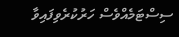ސިސްޓަމެއްވެސް ހަރުކުރެވިފައިވާ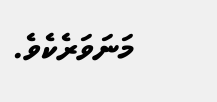މަނަވަރެކެވެ.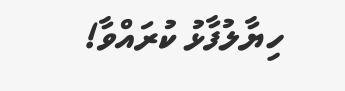ހިޔާލުފާޅު ކުރައްވާ!